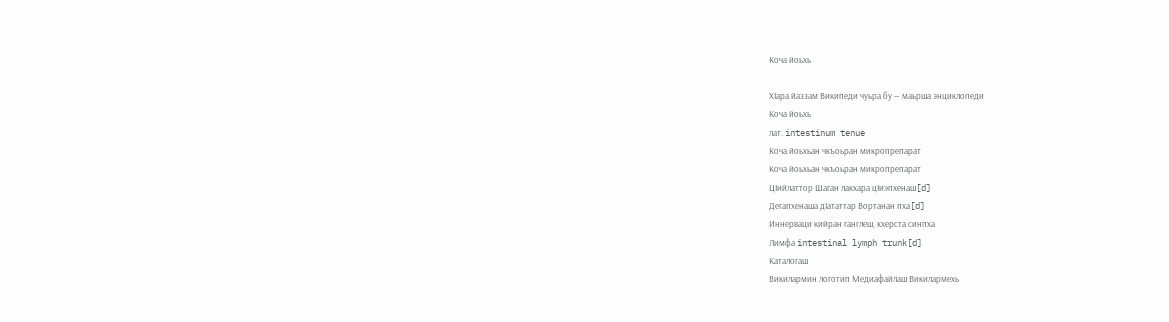Коча йоьхь

ХӀара йаззам Википеди чуьра бу — маьрша энциклопеди
Коча йоьхь
лат. intestinum tenue
Коча йоьхьан чкъоьран микропрепарат
Коча йоьхьан чкъоьран микропрепарат
ЦIийлаттор Шаган лакхара цӀиэпхенаш[d]
Дегапхенаша дIататтар Вортанан пха[d]
Иннерваци кийран ганглеш, кхерста синпха
Лимфа intestinal lymph trunk[d]
Каталогаш
Викилармин логотип Медиафайлаш Викилармехь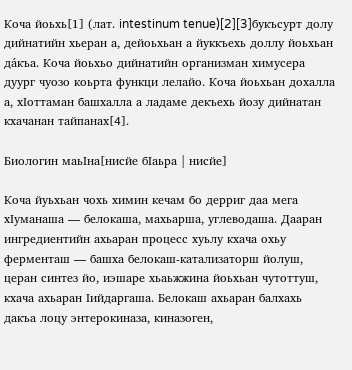Коча йоьхь[1] (лат. intestinum tenue)[2][3]букъсурт долу дийнатийн хьеран а, дейоьхьан а йуккъехь доллу йоьхьан да́къа. Коча йоьхьо дийнатийн организман химусера дуург чуозо коьрта функци лелайо. Коча йоьхьан дохалла а, хIоттаман башхалла а ладаме декъехь йозу дийнатан кхачанан тайпанах[4].

Биологин маьӀна[нисйе бӀаьра | нисйе]

Коча йуьхьан чохь химин кечам бо дерриг даа мега хӀуманаша — белокаша, махьарша, углеводаша. Дааран ингредиентийн ахьаран процесс хуьлу кхача охьу ферменташ — башха белокаш-катализаторш йолуш, церан синтез йо, иэшаре хьаьжжина йоьхьан чутоттуш, кхача ахьаран Ӏийдаргаша. Белокаш ахьаран балхахь дакъа лоцу энтерокиназа, киназоген,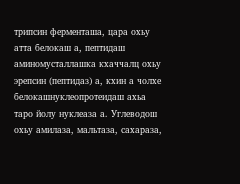трипсин ферменташа, цара охьу атта белокаш а, пептидаш аминомусталлашка кхаччалц охьу эрепсин (пептидаз) а, кхин а чолхе белокашнуклеопротеидаш ахьа таро йолу нуклеаза а. Углеводош охьу амилаза, мальтаза, сахараза,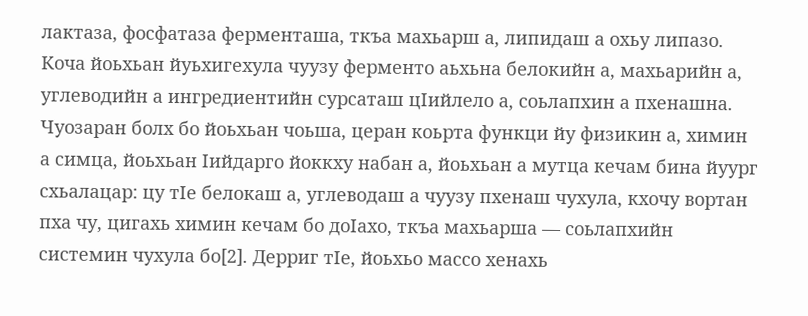лактаза, фосфатаза ферменташа, ткъа махьарш а, липидаш а охьу липазо. Коча йоьхьан йуьхигехула чуузу ферменто аьхьна белокийн а, махьарийн а, углеводийн а ингредиентийн сурсаташ цӀийлело а, соьлапхин а пхенашна. Чуозаран болх бо йоьхьан чоьша, церан коьрта функци йу физикин а, химин а симца, йоьхьан Ӏийдарго йоккху набан а, йоьхьан а мутца кечам бина йуург схьалацар: цу тӀе белокаш а, углеводаш а чуузу пхенаш чухула, кхочу вортан пха чу, цигахь химин кечам бо доӀахо, ткъа махьарша — соьлапхийн системин чухула бо[2]. Дерриг тӀе, йоьхьо массо хенахь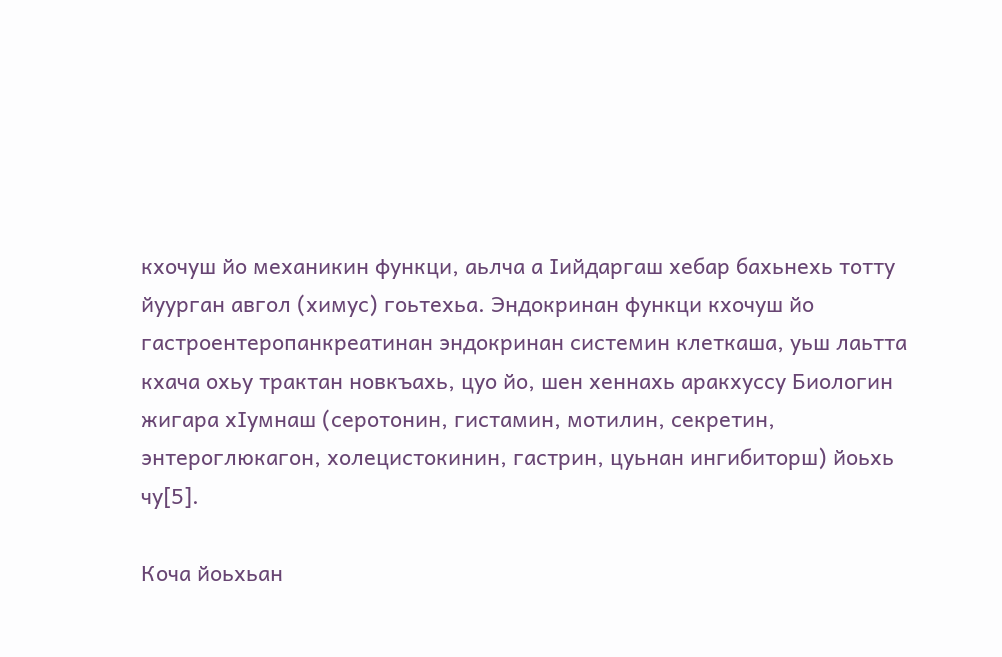кхочуш йо механикин функци, аьлча а Ӏийдаргаш хебар бахьнехь тотту йуурган авгол (химус) гоьтехьа. Эндокринан функци кхочуш йо гастроентеропанкреатинан эндокринан системин клеткаша, уьш лаьтта кхача охьу трактан новкъахь, цуо йо, шен хеннахь аракхуссу Биологин жигара хӀумнаш (серотонин, гистамин, мотилин, секретин, энтероглюкагон, холецистокинин, гастрин, цуьнан ингибиторш) йоьхь чу[5].

Коча йоьхьан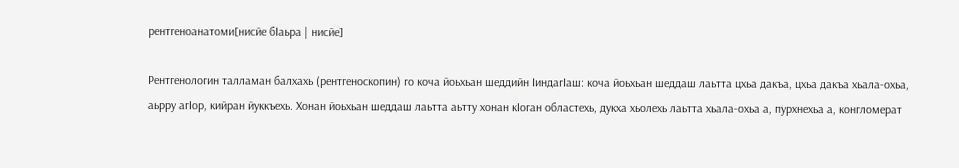рентгеноанатоми[нисйе бӀаьра | нисйе]

Рентгенологин талламан балхахь (рентгеноскопин) го коча йоьхьан шеддийн ӀиндагӀаш: коча йоьхьан шеддаш лаьтта цхьа дакъа, цхьа дакъа хьала-охьа, аьрру агӀор, кийран йуккъехь. Хонан йоьхьан шеддаш лаьтта аьтту хонан кӀоган областехь, дукха хьолехь лаьтта хьала-охьа а, пурхнехьа а, конгломерат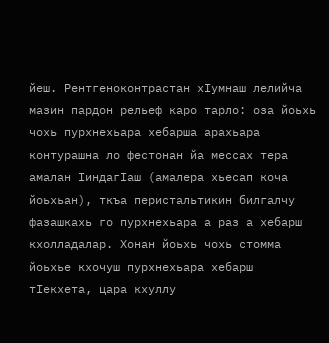йеш. Рентгеноконтрастан хӀумнаш лелийча мазин пардон рельеф каро тарло: оза йоьхь чохь пурхнехьара хебарша арахьара контурашна ло фестонан йа мессах тера амалан ӀиндагӀаш (амалера хьесап коча йоьхьан), ткъа перистальтикин билгалчу фазашкахь го пурхнехьара а раз а хебарш кхолладалар. Хонан йоьхь чохь стомма йоьхье кхочуш пурхнехьара хебарш тӀекхета, цара кхуллу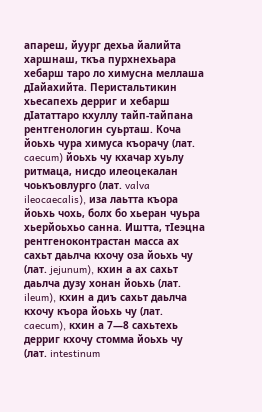апареш, йуург дехьа йалийта харшнаш, ткъа пурхнехьара хебарш таро ло химусна меллаша дӀайахийта. Перистальтикин хьесапехь дерриг и хебарш дӀататтаро кхуллу тайп-тайпана рентгенологин суьрташ. Коча йоьхь чура химуса къорачу (лат. caecum) йоьхь чу кхачар хуьлу ритмаца, нисдо илеоцекалан чоькъовлурго (лат. valva ileocaecalis), иза лаьтта къора йоьхь чохь, болх бо хьеран чуьра хьерйоьхьо санна. Иштта, тӀеэцна рентгеноконтрастан масса ах сахьт даьлча кхочу оза йоьхь чу (лат. jejunum), кхин а ах сахьт даьлча дузу хонан йоьхь (лат. ileum), кхин а диъ сахьт даьлча кхочу къора йоьхь чу (лат. caecum), кхин а 7—8 сахьтехь дерриг кхочу стомма йоьхь чу (лат. intestinum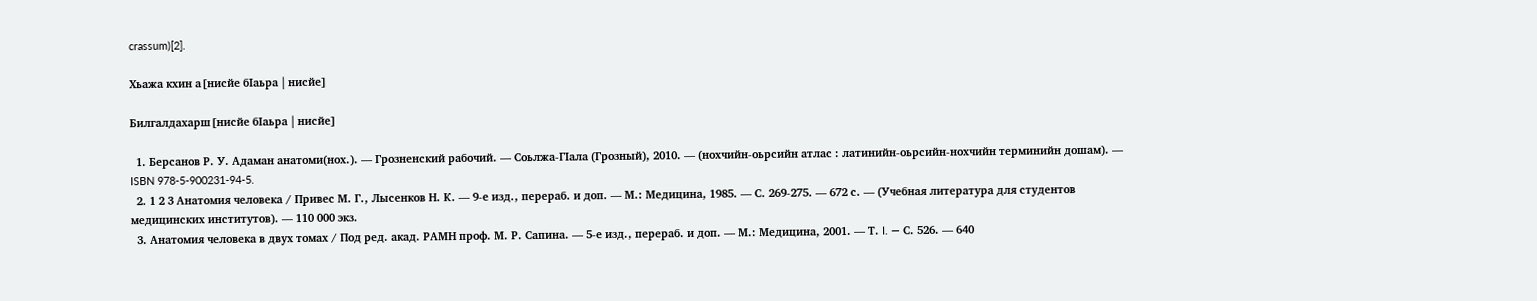crassum)[2].

Хьажа кхин а[нисйе бӀаьра | нисйе]

Билгалдахарш[нисйе бӀаьра | нисйе]

  1. Берсанов Р. У. Адаман анатоми(нох.). — Грозненский рабочий. — Соьлжа-ГIала (Грозный), 2010. — (нохчийн-оьрсийн атлас : латинийн-оьрсийн-нохчийн терминийн дошам). — ISBN 978-5-900231-94-5.
  2. 1 2 3 Анатомия человека / Привес М. Г., Лысенков Н. К. — 9-е изд., перераб. и доп. — М.: Медицина, 1985. — С. 269-275. — 672 с. — (Учебная литература для студентов медицинских институтов). — 110 000 экз.
  3. Анатомия человека в двух томах / Под ред. акад. РАМН проф. М. Р. Сапина. — 5-е изд., перераб. и доп. — М.: Медицина, 2001. — Т. I. — С. 526. — 640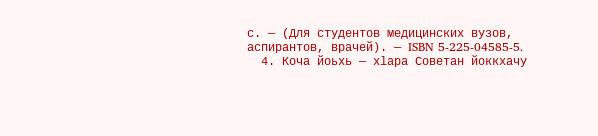с. — (Для студентов медицинских вузов, аспирантов, врачей). — ISBN 5-225-04585-5.
  4. Коча йоьхь — хӏара Советан йоккхачу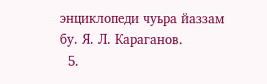энциклопеди чуьра йаззам бу. Я. Л. Караганов.
  5.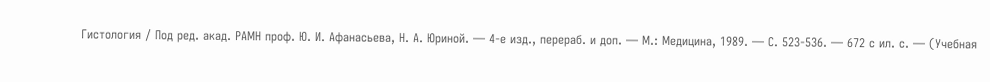Гистология / Под ред. акад. РАМН проф. Ю. И. Афанасьева, Н. А. Юриной. — 4-е изд., перераб. и доп. — М.: Медицина, 1989. — С. 523-536. — 672 с ил. с. — (Учебная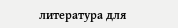литература для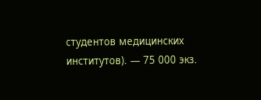студентов медицинских институтов). — 75 000 экз.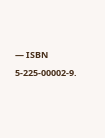— ISBN 5-225-00002-9.